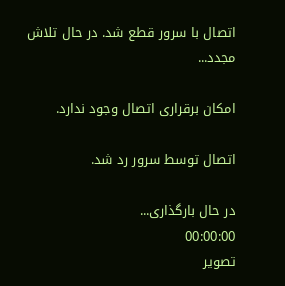اتصال با سرور قطع شد. در حال تلاش مجدد...

امکان برقراری اتصال وجود ندارد.

اتصال توسط سرور رد شد.

در حال بارگذاری...
00:00:00
تصویر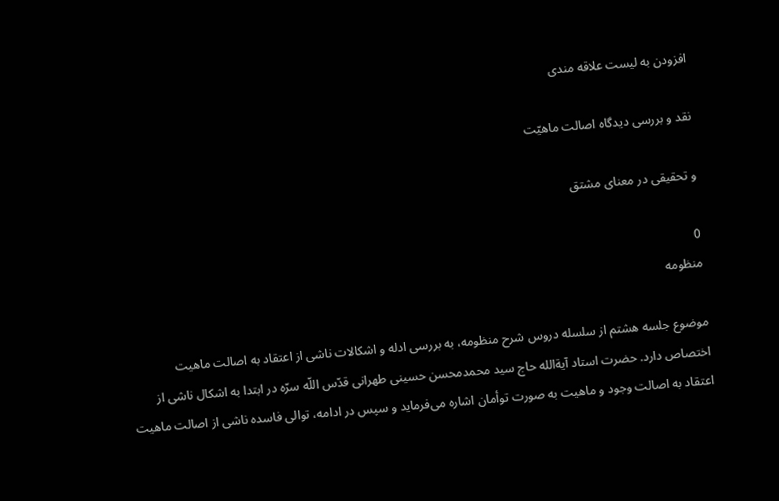افزودن به لیست علاقه مندی

نقد و بررسی دیدگاه اصالت ماهیّت

و تحقیقی در معنای مشتق

0
منظومه

موضوع جلسه هشتم از سلسله دروس شرح منظومه، به بررسی ادله و اشکالات ناشی از اعتقاد به اصالت ماهیت اختصاص دارد. حضرت استاد آیةالله حاج سید محمدمحسن حسینی طهرانی قدّس اللّه سرّه در ابتدا به اشکال ناشی از اعتقاد به اصالت وجود و ماهیت به صورت توأمان اشاره می‌فرماید و سپس در ادامه، توالی فاسده ناشی از اصالت ماهیت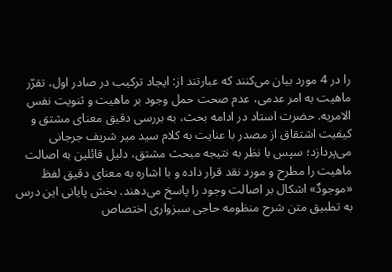را در 4 مورد بیان می‌کنند که عبارتند از: ایجاد ترکیب در صادر اول، تقرّر ماهیت به امر عدمی، عدم صحت حمل وجود بر ماهیت و ثنویت نفس الامریه. حضرت استاد در ادامه بحث، به بررسی دقیق معنای مشتق و کیفیت اشتقاق از مصدر با عنایت به کلام سید میر شریف جرجانی می‌پردازد؛ سپس با نظر به نتیجه مبحث مشتق، دلیل قائلین به اصالت ماهیت را مطرح و مورد نقد قرار داده و با اشاره به معنای دقیق لفظ «موجودٌ» اشکال بر اصالت وجود را پاسخ می‌دهند. بخش پایانی این درس به تطبیق متن شرح منظومه حاجی سبزواری اختصاص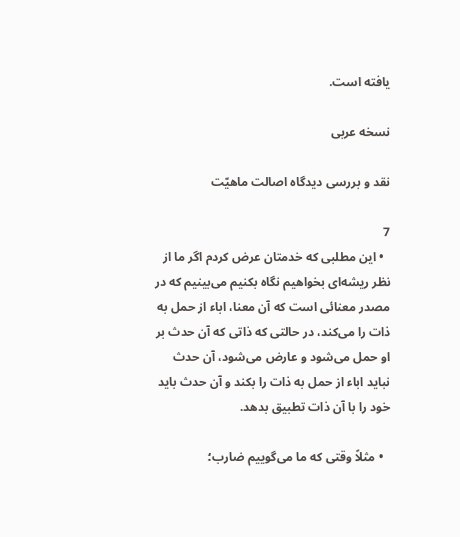یافته است.

نسخه عربی

نقد و بررسی دیدگاه اصالت ماهیّت

7
  • این مطلبی که خدمتان عرض کردم اگر ما از نظر ریشه‌ای بخواهیم نگاه بکنیم می‌بینیم که در مصدر معنائی است که آن معنا، اباء از حمل به ذات را می‌کند، در حالتی که ذاتی که آن حدث بر او حمل می‌شود و عارض می‌شود، آن حدث نباید اباء از حمل به ذات را بکند و آن حدث باید خود را با آن ذات تطبیق بدهد.

  • مثلاً وقتی که ما می‌گوییم ضارب؛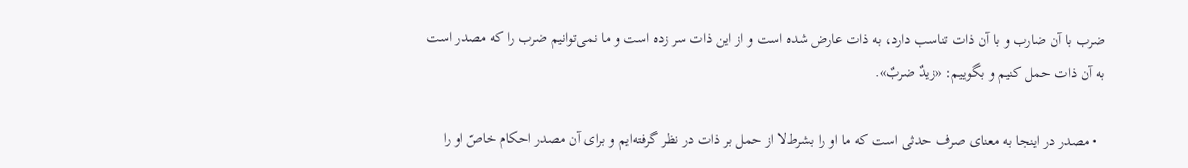ضرب با آن ضارب و با آن ذات تناسب دارد، به ذات عارض شده است و از این ذات سر زده است و ما نمی‌توانیم ضرب را که مصدر است به آن ذات حمل کنیم و بگوییم: «زیدٌ ضربٌ».

  • مصدر در اینجا به معنای صرف حدثی است که ما او را بشرط‌لا از حمل بر ذات در نظر گرفته‌ایم و برای آن مصدر احکام خاصّ او را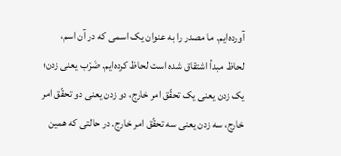آورده‌ایم. ما مصدر را به عنوان یک اسمی که در آن اسم، لحاظ مبدأ اشتقاق شده است لحاظ کرده‌ایم. ضَرْب یعنی زدن؛ یک زدن یعنی یک تحقّق امر خارج، دو زدن یعنی دو تحقّق امر خارج، سه زدن یعنی سه تحقّق امر خارج. در حالتی‌ که همین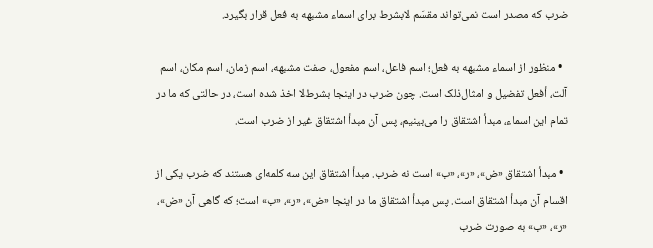ضرب که مصدر است نمی‌تواند مقسَم لابشرط برای اسماء مشبهه به فعل قرار بگیرد.

  • منظور از اسماء مشبهه به فعل؛ اسم فاعل، اسم مفعول، صفت مشبهه، اسم زمان، اسم مکان، اسم آلت، أفعل تفضیل و امثال‌ذلک است. چون ضرب در اینجا بشرط‌لا اخذ شده است، در حالتی‌ که ما در تمام این اسماء، مبدأ اشتقاق را می‌بینیم، پس آن مبدأ اشتقاق غیر از ضرب است.

  • مبدأ اشتقاق «ض»، «ر»، «ب» است نه ضرب. مبدأ اشتقاق این سه کلمه‌ای هستند که ضرب یکی از اقسام آن مبدأ اشتقاق است. پس مبدأ اشتقاق ما در اینجا «ض»، «ر»، «ب» است؛ که گاهی آن «ض»، «ر»، «ب» به صورت ضرب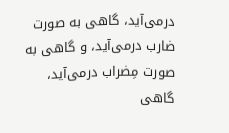درمی‌آید، گاهی به صورت ضارب درمی‌آید، و گاهی به صورت مِضراب درمی‌آید، گاهی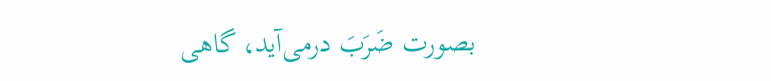بصورت ضَرَبَ درمی‌آید، گاهی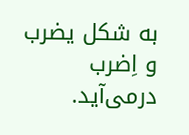به شکل یضرب و اِضرب درمی‌آید.